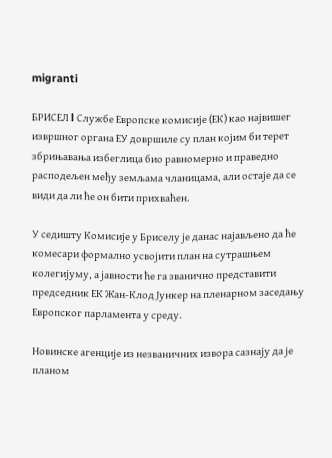migranti

БРИСЕЛ l Службе Европске комисије (ЕК) као највишег извршног органа ЕУ довршиле су план којим би терет збрињавања избеглица био равномерно и праведно расподељен међу земљама чланицама, али остаје да се види да ли ће он бити прихваћен.

У седишту Комисије у Бриселу је данас најављено да ће комесари формално усвојити план на сутрашњем колегијуму, а јавности ће га званично представити председник ЕК Жан-Клод Јункер на пленарном заседању Европског парламента у среду.

Новинске агенције из незваничних извора сазнају да је планом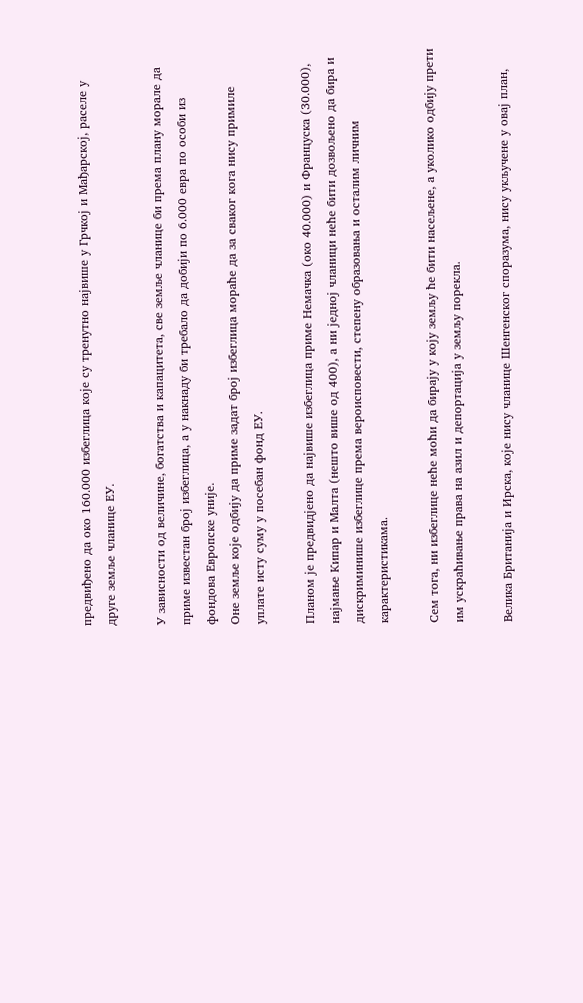предвиђено да око 160.000 избеглица које су тренутно највише у Грчкој и Мађарској, раселе у друге земље чланице ЕУ.

У зависности од величине, богатства и капацитета, све земље чланице би према плану морале да приме известан број избеглица, а у накнаду би требало да добији по 6.000 евра по особи из фондова Европске уније.
Оне земље које одбију да приме задат број избеглица мораће да за сваког кога нису примиле уплате исту суму у посебан фонд ЕУ.

Планом је предвидјено да највише избеглица приме Немачка (око 40.000) и Француска (30.000), најмање Кипар и Малта (нешто више од 400), а ни једној чланици неће бити дозвољено да бира и дискриминише избеглице према вероисповести, степену образовања и осталим личним карактеристикама.

Сем тога, ни избеглице неће моћи да бирају у коју земљу ће бити насељене, а уколико одбију прети им ускраћивање права на азил и депортација у земљу порекла.

Велика Британија и Ирска, које нису чланице Шенгенског споразума, нису укључене у овај план,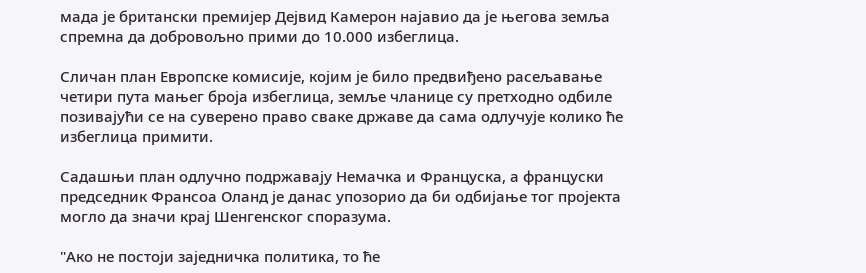мада је британски премијер Дејвид Камерон најавио да је његова земља спремна да добровољно прими до 10.000 избеглица.

Сличан план Европске комисије, којим је било предвиђено расељавање четири пута мањег броја избеглица, земље чланице су претходно одбиле позивајући се на суверено право сваке државе да сама одлучује колико ће избеглица примити.

Садашњи план одлучно подржавају Немачка и Француска, а француски председник Франсоа Оланд је данас упозорио да би одбијање тог пројекта могло да значи крај Шенгенског споразума.

"Ако не постоји заједничка политика, то ће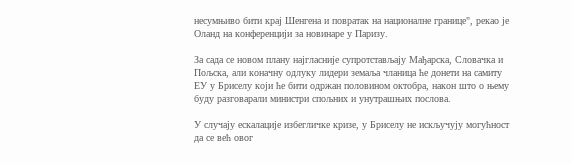несумњиво бити крај Шенгена и повратак на националне границе", рекао је Оланд на конференцији за новинаре у Паризу.

За сада се новом плану најгласније супротстављају Мађарска, Словачка и Пољска, али коначну одлуку лидери земаља чланица ће донети на самиту ЕУ у Бриселу који ће бити одржан половином октобра, након што о њему буду разговарали министри спољних и унутрашњих послова.

У случају ескалације избегличке кризе, у Бриселу не искључују могућност да се већ овог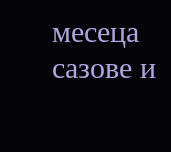месеца сазове и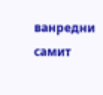ванредни самит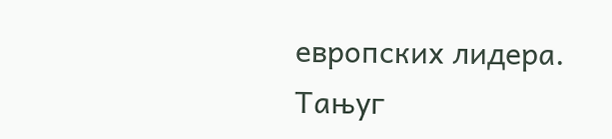европских лидера.
Тањуг